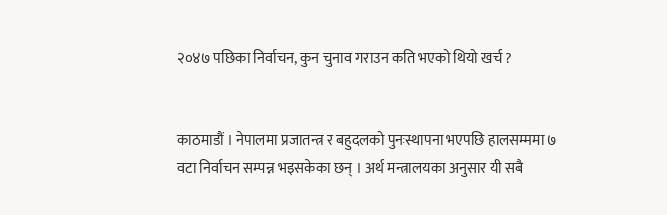२०४७ पछिका निर्वाचन, कुन चुनाव गराउन कति भएको थियो खर्च ?


काठमाडौं । नेपालमा प्रजातन्त्र र बहुदलको पुनःस्थापना भएपछि हालसम्ममा ७ वटा निर्वाचन सम्पन्न भइसकेका छन् । अर्थ मन्त्रालयका अनुसार यी सबै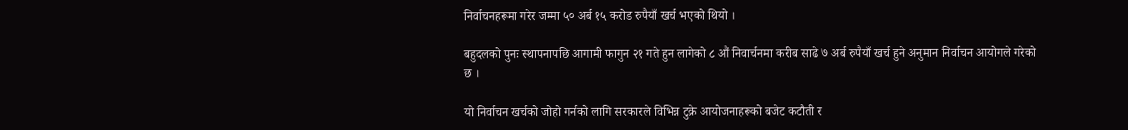निर्वाचनहरूमा गरेर जम्मा ५० अर्ब १५ करोड रुपैयाँ खर्च भएको थियो ।

बहुदलको पुनः स्थापनापछि आगामी फागुन २१ गते हुन लागेको ८ औं निवार्चनमा करीब साढे ७ अर्ब रुपैयाँ खर्च हुने अनुमान निर्वाचन आयोगले गरेको छ ।

यो निर्वाचन खर्चको जोहो गर्नको लागि सरकारले विभिन्न टुक्रे आयोजनाहरूको बजेट कटौती र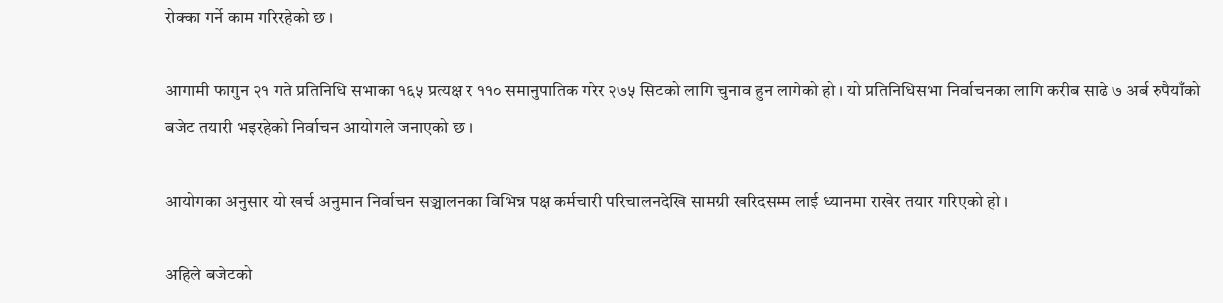रोक्का गर्ने काम गरिरहेको छ ।

आगामी फागुन २१ गते प्रतिनिधि सभाका १६५ प्रत्यक्ष र ११० समानुपातिक गरेर २७५ सिटको लागि चुनाव हुन लागेको हो । यो प्रतिनिधिसभा निर्वाचनका लागि करीब साढे ७ अर्ब रुपैयाँको बजेट तयारी भइरहेको निर्वाचन आयोगले जनाएको छ ।

आयोगका अनुसार यो खर्च अनुमान निर्वाचन सञ्चालनका विभिन्न पक्ष कर्मचारी परिचालनदेखि सामग्री खरिदसम्म लाई ध्यानमा राखेर तयार गरिएको हो ।

अहिले बजेटको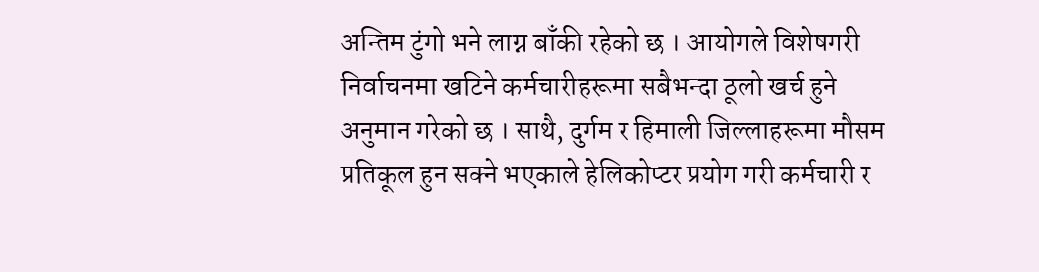अन्तिम टुंगो भने लाग्न बाँकी रहेको छ । आयोगले विशेषगरी निर्वाचनमा खटिने कर्मचारीहरूमा सबैभन्दा ठूलो खर्च हुने अनुमान गरेको छ । साथै, दुर्गम र हिमाली जिल्लाहरूमा मौसम प्रतिकूल हुन सक्ने भएकाले हेलिकोप्टर प्रयोग गरी कर्मचारी र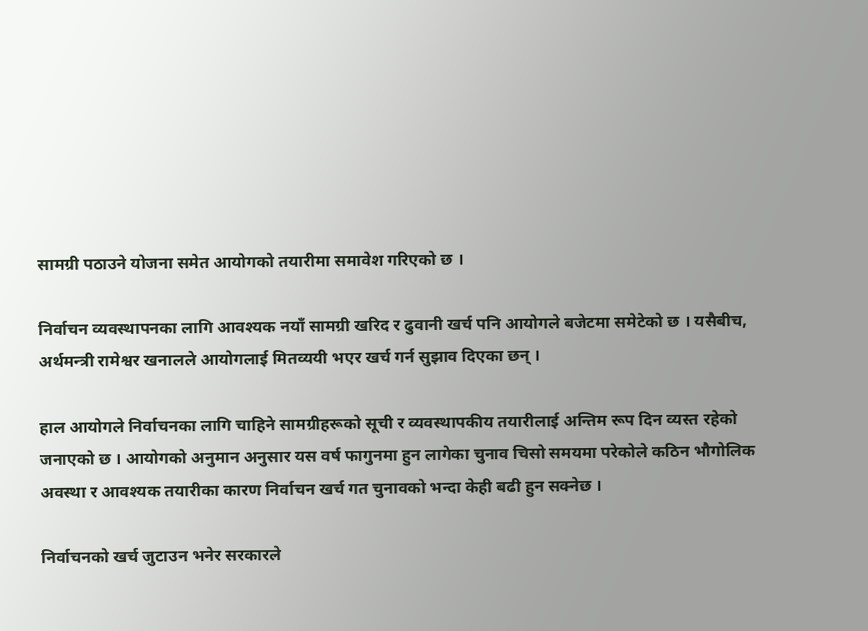सामग्री पठाउने योजना समेत आयोगको तयारीमा समावेश गरिएको छ ।

निर्वाचन व्यवस्थापनका लागि आवश्यक नयाँ सामग्री खरिद र ढुवानी खर्च पनि आयोगले बजेटमा समेटेको छ । यसैबीच, अर्थमन्त्री रामेश्वर खनालले आयोगलाई मितव्ययी भएर खर्च गर्न सुझाव दिएका छन् ।

हाल आयोगले निर्वाचनका लागि चाहिने सामग्रीहरूको सूची र व्यवस्थापकीय तयारीलाई अन्तिम रूप दिन व्यस्त रहेको जनाएको छ । आयोगको अनुमान अनुसार यस वर्ष फागुनमा हुन लागेका चुनाव चिसो समयमा परेकोले कठिन भौगोलिक अवस्था र आवश्यक तयारीका कारण निर्वाचन खर्च गत चुनावको भन्दा केही बढी हुन सक्नेछ ।

निर्वाचनको खर्च जुटाउन भनेर सरकारले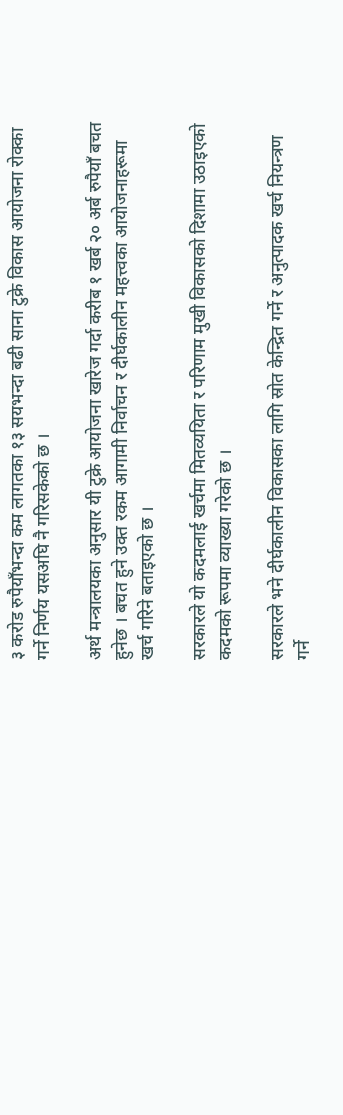३ करोड रुपैयाँभन्दा कम लागतका १३ सयभन्दा बढी साना टुक्रे विकास आयोजना रोक्का गर्ने निर्णय यसअघि नै गरिसकेको छ ।

अर्थ मन्त्रालयका अनुसार यी टुक्रे आयोजना खारेज गर्दा करीब १ खर्ब २० अर्ब रुपैयाँ बचत हुनेछ । बचत हुने उक्त रकम आगामी निर्वाचन र दीर्घकालीन महत्त्वका आयोजनाहरूमा खर्च गरिने बताइएको छ ।

सरकारले यो कदमलाई खर्चमा मितव्ययिता र परिणाम मुखी विकासको दिशामा उठाइएको कदमको रूपमा व्याख्या गरेको छ ।

सरकारले भने दीर्घकालीन विकासका लागि स्रोत केन्द्रित गर्ने र अनुत्पादक खर्च नियन्त्रण गर्ने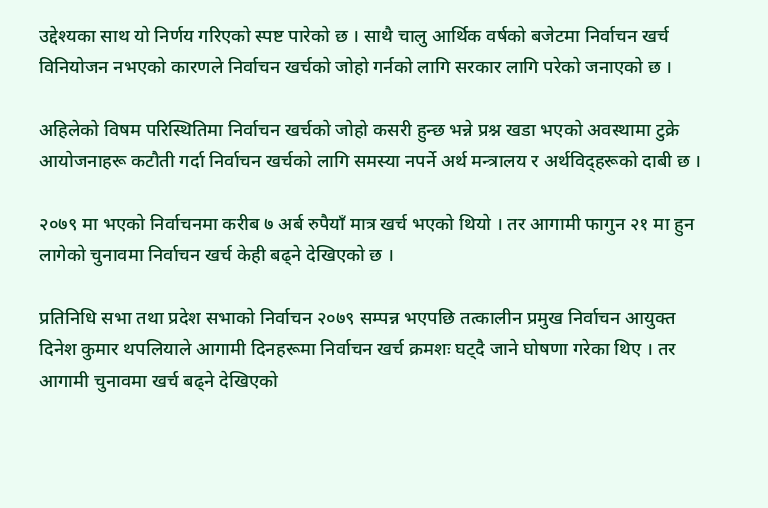उद्देश्यका साथ यो निर्णय गरिएको स्पष्ट पारेको छ । साथै चालु आर्थिक वर्षको बजेटमा निर्वाचन खर्च विनियोजन नभएको कारणले निर्वाचन खर्चको जोहो गर्नको लागि सरकार लागि परेको जनाएको छ ।

अहिलेको विषम परिस्थितिमा निर्वाचन खर्चको जोहो कसरी हुन्छ भन्ने प्रश्न खडा भएको अवस्थामा टुक्रे आयोजनाहरू कटौती गर्दा निर्वाचन खर्चको लागि समस्या नपर्ने अर्थ मन्त्रालय र अर्थविद्हरूको दाबी छ ।

२०७९ मा भएको निर्वाचनमा करीब ७ अर्ब रुपैयाँ मात्र खर्च भएको थियो । तर आगामी फागुन २१ मा हुन लागेको चुनावमा निर्वाचन खर्च केही बढ्ने देखिएको छ ।

प्रतिनिधि सभा तथा प्रदेश सभाको निर्वाचन २०७९ सम्पन्न भएपछि तत्कालीन प्रमुख निर्वाचन आयुक्त दिनेश कुमार थपलियाले आगामी दिनहरूमा निर्वाचन खर्च क्रमशः घट्दै जाने घोषणा गरेका थिए । तर आगामी चुनावमा खर्च बढ्ने देखिएको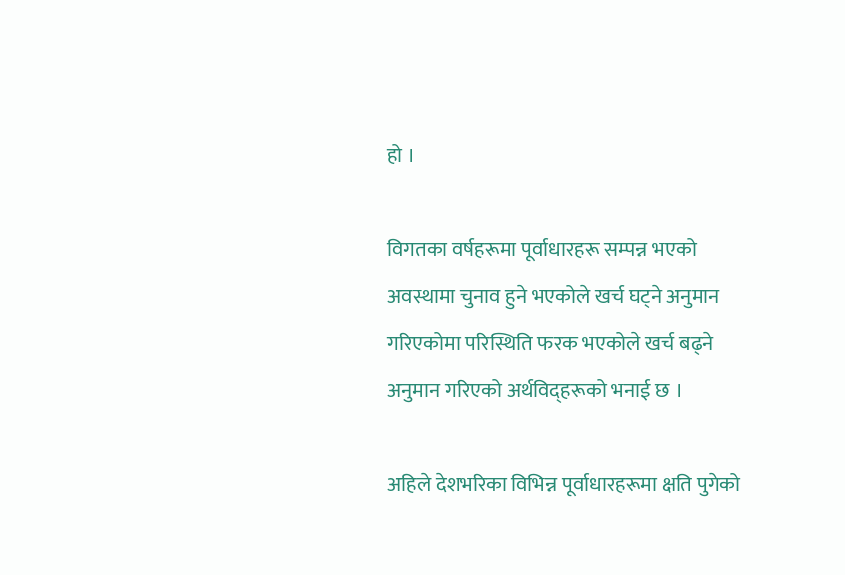हो ।

विगतका वर्षहरूमा पूर्वाधारहरू सम्पन्न भएको अवस्थामा चुनाव हुने भएकोले खर्च घट्ने अनुमान गरिएकोमा परिस्थिति फरक भएकोले खर्च बढ्ने अनुमान गरिएको अर्थविद्हरूको भनाई छ ।

अहिले देशभरिका विभिन्न पूर्वाधारहरूमा क्षति पुगेको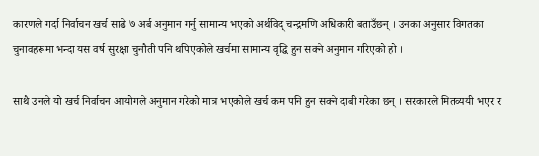कारणले गर्दा निर्वाचन खर्च साढे ७ अर्ब अनुमान गर्नु सामान्य भएको अर्थविद् चन्द्रमणि अधिकारी बताउँछन् । उनका अनुसार विगतका चुनावहरूमा भन्दा यस वर्ष सुरक्षा चुनौती पनि थपिएकोले खर्चमा सामान्य वृद्धि हुन सक्ने अनुमान गरिएको हो ।

साथै उनले यो खर्च निर्वाचन आयोगले अनुमान गरेको मात्र भएकोले खर्च कम पनि हुन सक्ने दाबी गरेका छन् । सरकारले मितव्ययी भएर र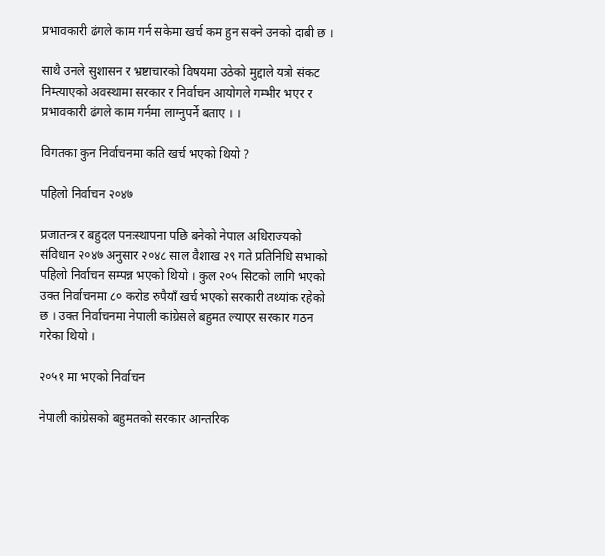प्रभावकारी ढंगले काम गर्न सकेमा खर्च कम हुन सक्ने उनको दाबी छ ।

साथै उनले सुशासन र भ्रष्टाचारको विषयमा उठेको मुद्दाले यत्रो संकट निम्त्याएको अवस्थामा सरकार र निर्वाचन आयोगले गम्भीर भएर र प्रभावकारी ढंगले काम गर्नमा लाग्नुपर्ने बताए । ।

विगतका कुन निर्वाचनमा कति खर्च भएको थियो ?

पहिलो निर्वाचन २०४७

प्रजातन्त्र र बहुदल पनःस्थापना पछि बनेको नेपाल अधिराज्यको संविधान २०४७ अनुसार २०४८ साल वैशाख २९ गते प्रतिनिधि सभाको पहिलो निर्वाचन सम्पन्न भएको थियो । कुल २०५ सिटको लागि भएको उक्त निर्वाचनमा ८० करोड रुपैयाँ खर्च भएको सरकारी तथ्यांक रहेको छ । उक्त निर्वाचनमा नेपाली कांग्रेसले बहुमत ल्याएर सरकार गठन गरेका थियो ।

२०५१ मा भएको निर्वाचन

नेपाली कांग्रेसको बहुमतको सरकार आन्तरिक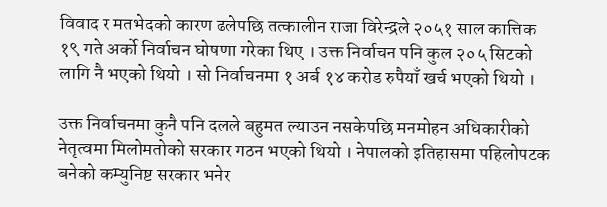विवाद र मतभेदको कारण ढलेपछि तत्कालीन राजा विरेन्द्रले २०५१ साल कात्तिक १९ गते अर्को निर्वाचन घोषणा गरेका थिए । उक्त निर्वाचन पनि कुल २०५ सिटको लागि नै भएको थियो । सो निर्वाचनमा १ अर्ब १४ करोड रुपैयाँ खर्च भएको थियो ।

उक्त निर्वाचनमा कुनै पनि दलले बहुमत ल्याउन नसकेपछि मनमोहन अधिकारीको नेतृत्वमा मिलोमतोको सरकार गठन भएको थियो । नेपालको इतिहासमा पहिलोपटक बनेको कम्युनिष्ट सरकार भनेर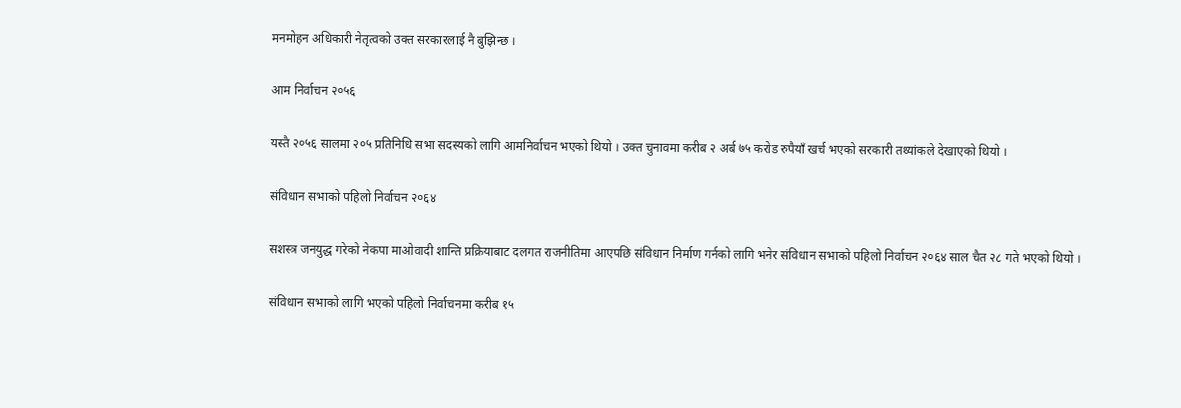मनमोहन अधिकारी नेतृत्वको उक्त सरकारलाई नै बुझिन्छ ।

आम निर्वाचन २०५६

यस्तै २०५६ सालमा २०५ प्रतिनिधि सभा सदस्यको लागि आमनिर्वाचन भएको थियो । उक्त चुनावमा करीब २ अर्ब ७५ करोड रुपैयाँ खर्च भएको सरकारी तथ्यांकले देखाएको थियो ।

संविधान सभाको पहिलो निर्वाचन २०६४

सशस्त्र जनयुद्ध गरेको नेकपा माओवादी शान्ति प्रक्रियाबाट दलगत राजनीतिमा आएपछि संविधान निर्माण गर्नको लागि भनेर संविधान सभाको पहिलो निर्वाचन २०६४ साल चैत २८ गते भएको थियो ।

संविधान सभाको लागि भएको पहिलो निर्वाचनमा करीब १५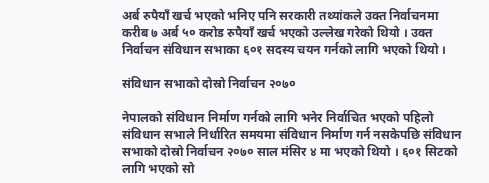अर्ब रुपैयाँ खर्च भएको भनिए पनि सरकारी तथ्यांकले उक्त निर्वाचनमा करीब ७ अर्ब ५० करोड रुपैयाँ खर्च भएको उल्लेख गरेको थियो । उक्त निर्वाचन संविधान सभाका ६०१ सदस्य चयन गर्नको लागि भएको थियो ।

संविधान सभाको दोस्रो निर्वाचन २०७०

नेपालको संविधान निर्माण गर्नको लागि भनेर निर्वाचित भएको पहिलो संविधान सभाले निर्धारित समयमा संविधान निर्माण गर्न नसकेपछि संविधान सभाको दोस्रो निर्वाचन २०७० साल मंसिर ४ मा भएको थियो । ६०१ सिटको लागि भएको सो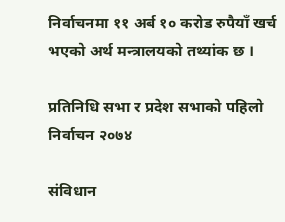निर्वाचनमा ११ अर्ब १० करोड रुपैयाँ खर्च भएको अर्थ मन्त्रालयको तथ्यांक छ ।

प्रतिनिधि सभा र प्रदेश सभाको पहिलो निर्वाचन २०७४

संविधान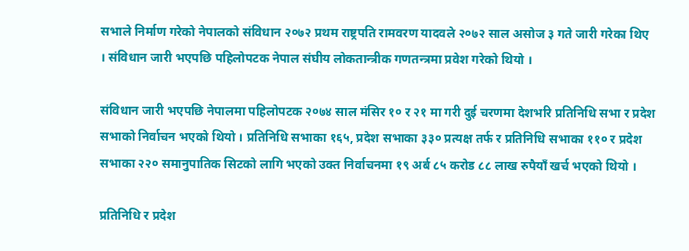सभाले निर्माण गरेको नेपालको संविधान २०७२ प्रथम राष्ट्रपति रामवरण यादवले २०७२ साल असोज ३ गते जारी गरेका थिए । संविधान जारी भएपछि पहिलोपटक नेपाल संघीय लोकतान्त्रीक गणतन्त्रमा प्रवेश गरेको थियो ।

संविधान जारी भएपछि नेपालमा पहिलोपटक २०७४ साल मंसिर १० र २१ मा गरी दुई चरणमा देशभरि प्रतिनिधि सभा र प्रदेश सभाको निर्वाचन भएको थियो । प्रतिनिधि सभाका १६५, प्रदेश सभाका ३३० प्रत्यक्ष तर्फ र प्रतिनिधि सभाका ११० र प्रदेश सभाका २२० समानुपातिक सिटको लागि भएको उक्त निर्वाचनमा १९ अर्ब ८५ करोड ८८ लाख रुपैयाँ खर्च भएको थियो ।

प्रतिनिधि र प्रदेश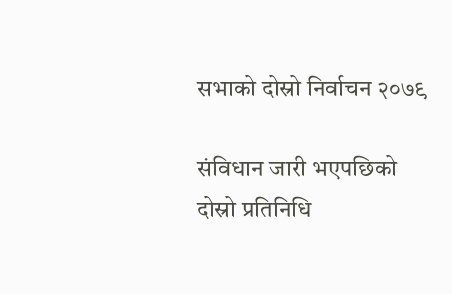सभाको दोस्रो निर्वाचन २०७९

संविधान जारी भएपछिको दोस्रो प्रतिनिधि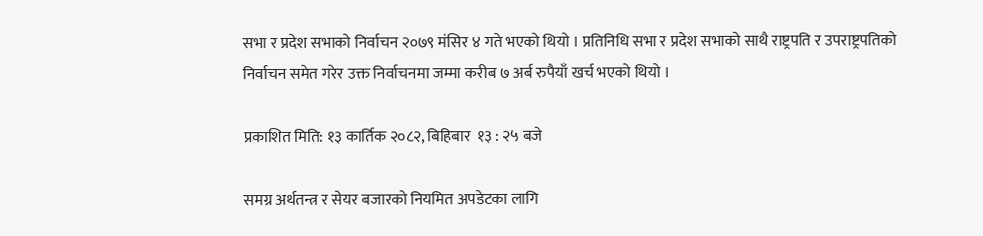सभा र प्रदेश सभाको निर्वाचन २०७९ मंसिर ४ गते भएको थियो । प्रतिनिधि सभा र प्रदेश सभाको साथै राष्ट्रपति र उपराष्ट्रपतिको निर्वाचन समेत गरेर उक्त निर्वाचनमा जम्मा करीब ७ अर्ब रुपैयाँ खर्च भएको थियो ।

प्रकाशित मिति: १३ कार्तिक २०८२, बिहिबार  १३ : २५ बजे

समग्र अर्थतन्त्र र सेयर बजारको नियमित अपडेटका लागि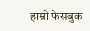हाम्रो फेसबुक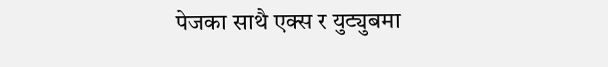पेजका साथै एक्स र युट्युबमा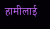हामीलाई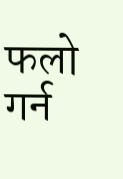फलो गर्न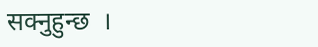सक्नुहुन्छ  ।